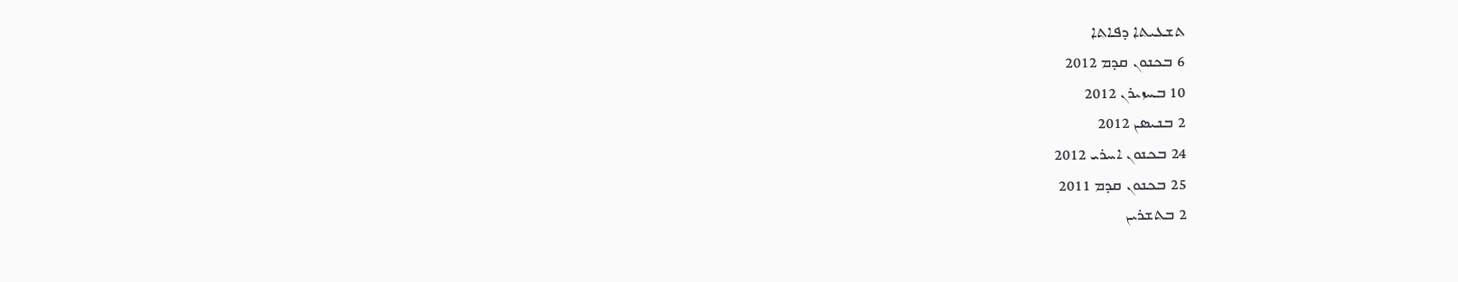ܬܫܥܝܬܐ ܕܦܐܬܐ
6 ܒܟܢܘܢ ܩܕܡ 2012
10 ܒܚܙܝܪܢ 2012
2 ܒܢܝܣܢ 2012
24 ܒܟܢܘܢ ܐܚܪܝ 2012
25 ܒܟܢܘܢ ܩܕܡ 2011
2 ܒܬܫܪܝܢ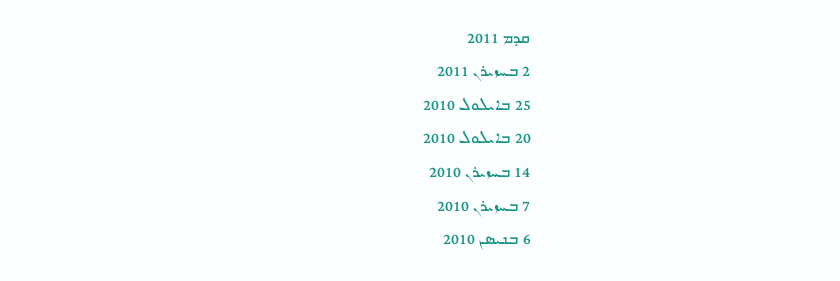ܩܕܡ 2011
2 ܒܚܙܝܪܢ 2011
25 ܒܐܝܠܘܠ 2010
20 ܒܐܝܠܘܠ 2010
14 ܒܚܙܝܪܢ 2010
7 ܒܚܙܝܪܢ 2010
6 ܒܢܝܣܢ 2010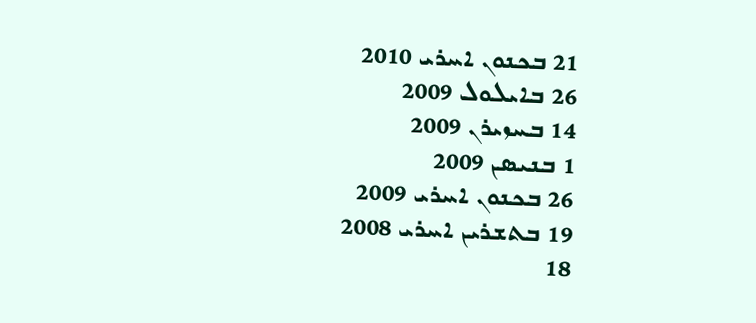21 ܒܟܢܘܢ ܐܚܪܝ 2010
26 ܒܐܝܠܘܠ 2009
14 ܒܚܙܝܪܢ 2009
1 ܒܢܝܣܢ 2009
26 ܒܟܢܘܢ ܐܚܪܝ 2009
19 ܒܬܫܪܝܢ ܐܚܪܝ 2008
18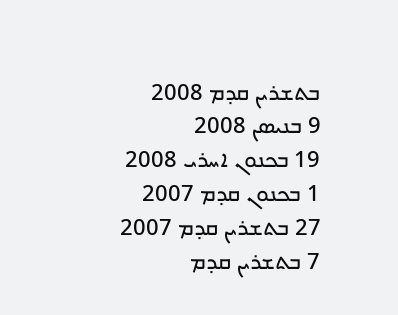ܒܬܫܪܝܢ ܩܕܡ 2008
9 ܒܢܝܣܢ 2008
19 ܒܟܢܘܢ ܐܚܪܝ 2008
1 ܒܟܢܘܢ ܩܕܡ 2007
27 ܒܬܫܪܝܢ ܩܕܡ 2007
7 ܒܬܫܪܝܢ ܩܕܡ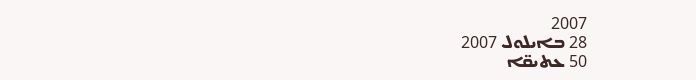2007
28 ܒܐܝܠܘܠ 2007
50 ܥܬܝܩ̈ܐ